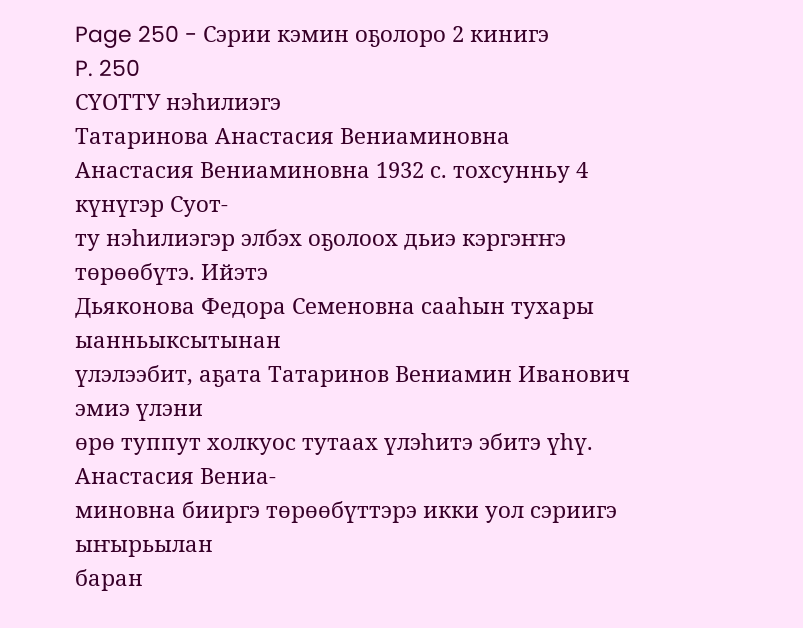Page 250 - Сэрии кэмин оҕолоро 2 кинигэ
P. 250
СҮОТТУ нэһилиэгэ
Татаринова Анастасия Вениаминовна
Анастасия Вениаминовна 1932 с. тохсунньу 4 күнүгэр Суот-
ту нэһилиэгэр элбэх оҕолоох дьиэ кэргэҥҥэ төрөөбүтэ. Ийэтэ
Дьяконова Федора Семеновна сааһын тухары ыанньыксытынан
үлэлээбит, аҕата Татаринов Вениамин Иванович эмиэ үлэни
өрө туппут холкуос тутаах үлэһитэ эбитэ үһү. Анастасия Вениа-
миновна бииргэ төрөөбүттэрэ икки уол сэриигэ ыҥырьылан
баран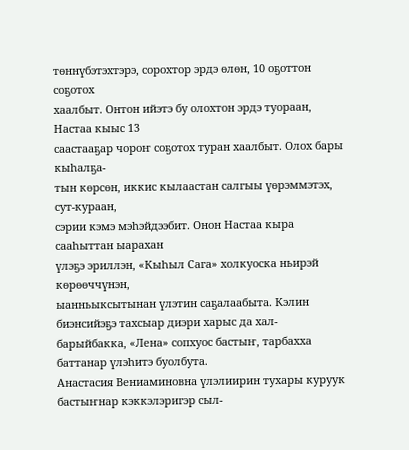төннүбэтэхтэрэ, сорохтор эрдэ өлөн, 10 оҕоттон соҕотох
хаалбыт. Онтон ийэтэ бу олохтон эрдэ туораан, Настаа кыыс 13
саастааҕар чороҥ соҕотох туран хаалбыт. Олох бары кыһалҕа-
тын көрсөн, иккис кылаастан салгыы үөрэммэтэх, сут-кураан,
сэрии кэмэ мэһэйдээбит. Онон Настаа кыра сааһыттан ыарахан
үлэҕэ эриллэн, «Кыһыл Сага» холкуоска ньирэй көрөөччүнэн,
ыанньыксытынан үлэтин саҕалаабыта. Кэлин биэнсийэҕэ тахсыар диэри харыс да хал-
барыйбакка, «Лена» сопхуос бастыҥ, тарбахха баттанар үлэһитэ буолбута.
Анастасия Вениаминовна үлэлиирин тухары куруук бастыҥнар кэккэлэригэр сыл-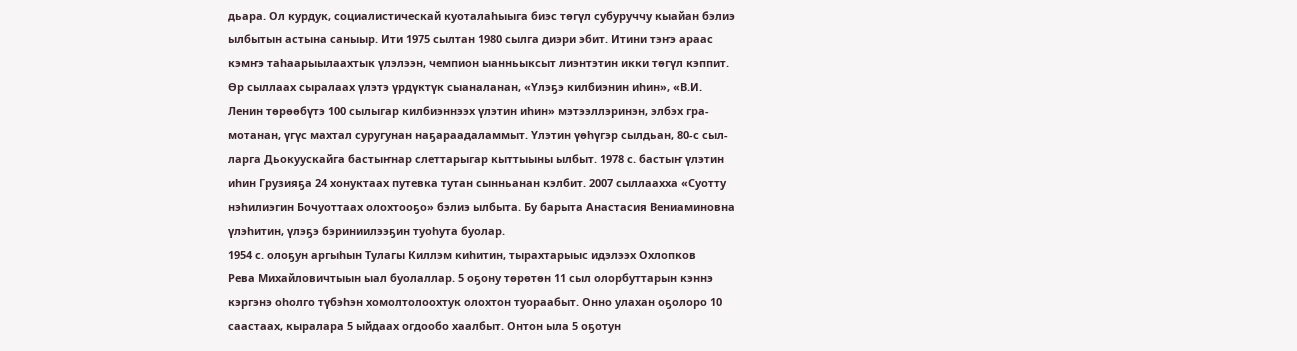дьара. Ол курдук, социалистическай куоталаһыыга биэс төгүл субуруччу кыайан бэлиэ
ылбытын астына саныыр. Ити 1975 сылтан 1980 сылга диэри эбит. Итини тэҥэ араас
кэмҥэ таһаарыылаахтык үлэлээн, чемпион ыанньыксыт лиэнтэтин икки төгүл кэппит.
Өр сыллаах сыралаах үлэтэ үрдүктүк сыаналанан, «Үлэҕэ килбиэнин иһин», «В.И.
Ленин төрөөбүтэ 100 сылыгар килбиэннээх үлэтин иһин» мэтээллэринэн, элбэх гра-
мотанан, үгүс махтал суругунан наҕараадаламмыт. Үлэтин үөһүгэр сылдьан, 80-с сыл-
ларга Дьокуускайга бастыҥнар слеттарыгар кыттыыны ылбыт. 1978 с. бастыҥ үлэтин
иһин Грузияҕа 24 хонуктаах путевка тутан сынньанан кэлбит. 2007 сыллаахха «Суотту
нэһилиэгин Бочуоттаах олохтооҕо» бэлиэ ылбыта. Бу барыта Анастасия Вениаминовна
үлэһитин, үлэҕэ бэриниилээҕин туоһута буолар.
1954 с. олоҕун аргыһын Тулагы Киллэм киһитин, тырахтарыыс идэлээх Охлопков
Рева Михайловичтыын ыал буолаллар. 5 оҕону төрөтөн 11 сыл олорбуттарын кэннэ
кэргэнэ оһолго түбэһэн хомолтолоохтук олохтон туораабыт. Онно улахан оҕолоро 10
саастаах, кыралара 5 ыйдаах огдообо хаалбыт. Онтон ыла 5 оҕотун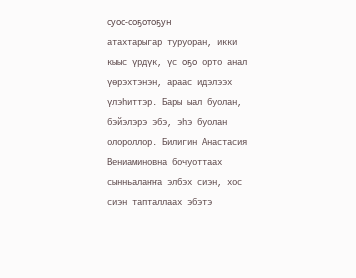суос-соҕотоҕун
атахтарыгар туруоран, икки кыыс үрдүк, үс оҕо орто анал үөрэхтэнэн, араас идэлээх
үлэһиттэр. Бары ыал буолан, бэйэлэрэ эбэ, эһэ буолан олороллор. Билигин Анастасия
Вениаминовна бочуоттаах сынньалаҥҥа элбэх сиэн, хос сиэн тапталлаах эбэтэ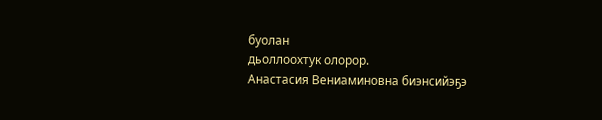буолан
дьоллоохтук олорор.
Анастасия Вениаминовна биэнсийэҕэ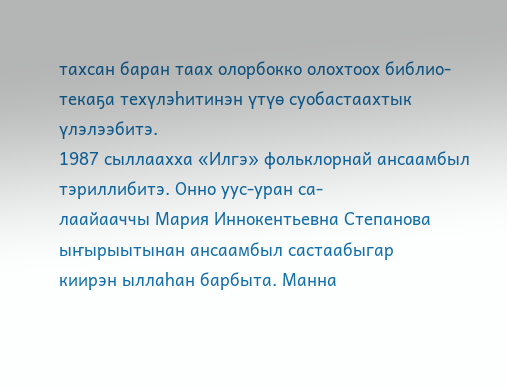тахсан баран таах олорбокко олохтоох библио-
текаҕа техүлэһитинэн үтүө суобастаахтык үлэлээбитэ.
1987 сыллаахха «Илгэ» фольклорнай ансаамбыл тэриллибитэ. Онно уус-уран са-
лаайааччы Мария Иннокентьевна Степанова ыҥырыытынан ансаамбыл састаабыгар
киирэн ыллаһан барбыта. Манна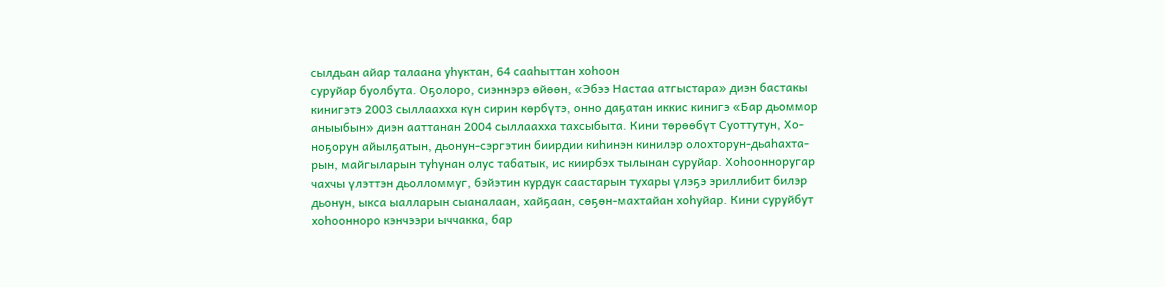сылдьан айар талаана уһуктан, 64 сааһыттан хоһоон
суруйар буолбута. Оҕолоро, сиэннэрэ өйөөн, «Эбээ Настаа атгыстара» диэн бастакы
кинигэтэ 2003 сыллаахха күн сирин көрбүтэ, онно даҕатан иккис кинигэ «Бар дьоммор
аныыбын» диэн ааттанан 2004 сыллаахха тахсыбыта. Кини төрөөбүт Суоттутун, Хо-
ноҕорун айылҕатын, дьонун-сэргэтин биирдии киһинэн кинилэр олохторун-дьаһахта-
рын, майгыларын туһунан олус табатык, ис киирбэх тылынан суруйар. Хоһоонноругар
чахчы үлэттэн дьолломмуг, бэйэтин курдук саастарын тухары үлэҕэ эриллибит билэр
дьонун, ыкса ыалларын сыаналаан, хайҕаан, сөҕөн-махтайан хоһуйар. Кини суруйбут
хоһоонноро кэнчээри ыччакка, бар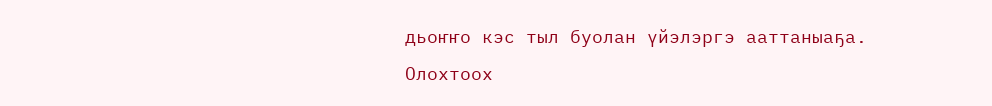дьоҥҥо кэс тыл буолан үйэлэргэ ааттаныаҕа.
Олохтоох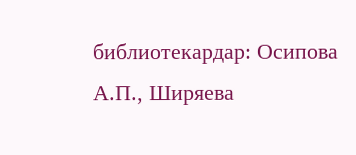библиотекардар: Осипова А.П., Ширяева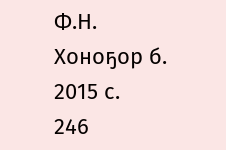Ф.Н.
Хоноҕор б.
2015 с.
246